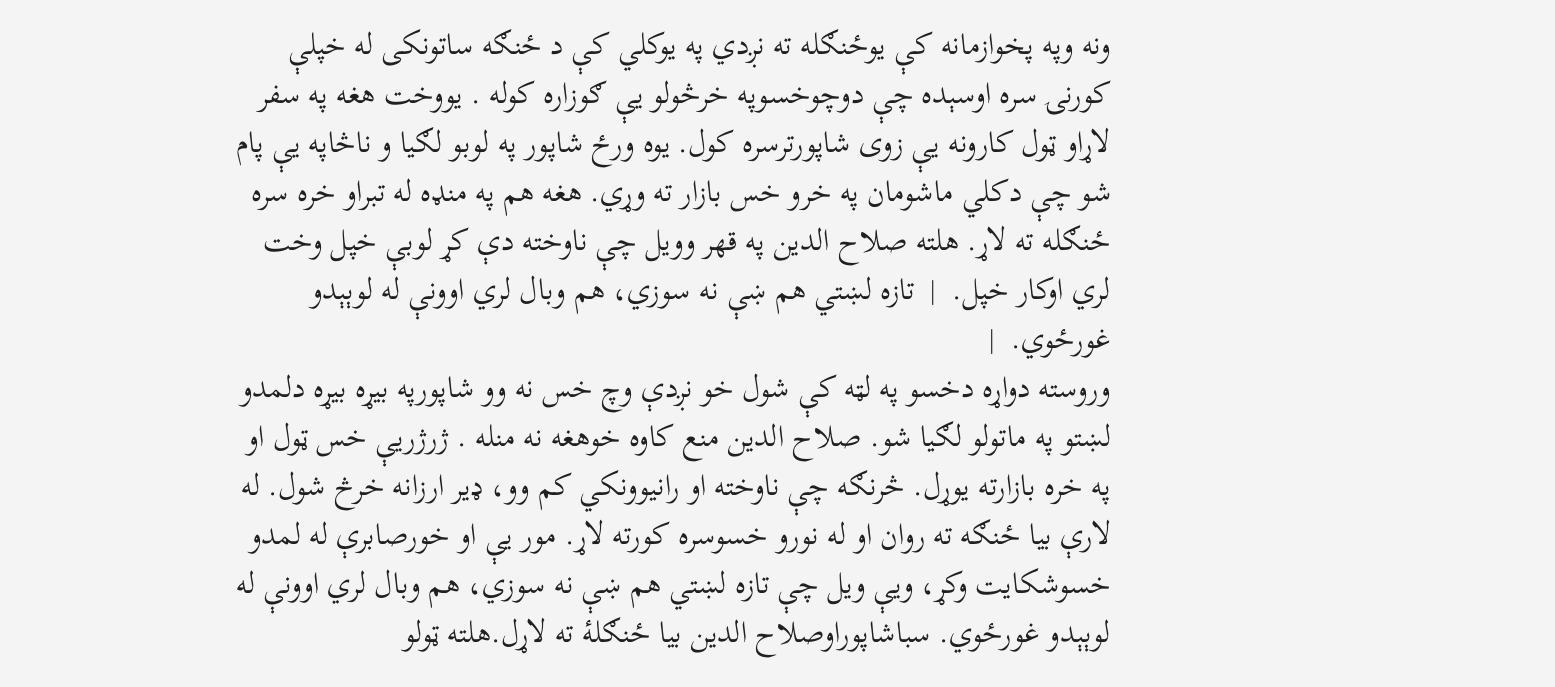ونه وپه پخوازمانه کې يوځنګله ته نږدي په يوکلي کې د ځنګه ساتونکی له خپلې کورنۍ سره اوسېده چې دوچوخسوپه خرڅولو يې ګوزاره کوله . يووخت هغه په سفر لاړاو ټول کارونه يې زوی شاپورترسره کول. يوه ورځ شاپور په لوبو لګيا و ناڅاپه يې پام شو چې دکلي ماشومان په خرو خس بازار ته وړي. هغه هم په منډه له تبراو خره سره ځنګله ته لاړ. هلته صلاح الدين په قهر وويل چې ناوخته دې کړ لوبې خپل وخت لري اوکار خپل.  |  تازه لښتي هم ښې نه سوزي، هم وبال لري اوونې له لوېېدو غورځوي.  |
وروسته دواړه دخسو په لټه کې شول خو نږدې وچ خس نه وو شاپورپه بيړه بيړه دلمدو لښتو په ماتولو لګيا شو. صلاح الدين منع کاوه خوهغه نه منله . ژرژريې خس ټول او په خره بازارته يوړل. څرنګه چې ناوخته او رانيوونکي کم وو، ډير ارزانه خرڅ شول. له لارې بيا ځنګه ته روان او له نورو خسوسره کورته لاړ. مور يې او خورصابرې له لمدو خسوشکايت وکړ، ويې ويل چې تازه لښتي هم ښې نه سوزي، هم وبال لري اوونې له لوېېدو غورځوي. سباشاپوراوصلاح الدين بيا ځنګلۀ ته لاړل.هلته ټولو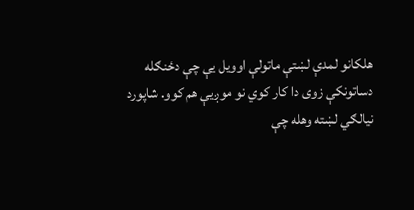هلکانو لمدې لښتې ماتولې اوويل يې چې دځنګله دساتونکې زوی دا کار کوي نو موږيې هم کوو. شاپورد نيالګي لښته وهله چې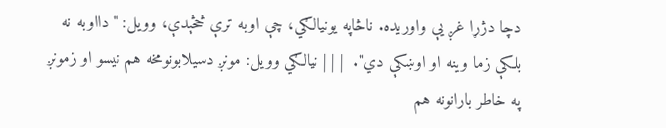دچا دژړا غږ يې واوريده. ناڅاپه يونيالګي، چې اوبه ترې څڅېدې، وويل: "دااوبه نه بلکې زما وينه او اوښکې دي".  | | | نيالګي وويل: مونږ دسيلابونومخه هم نيسو او زمونږ په خاطر بارانونه هم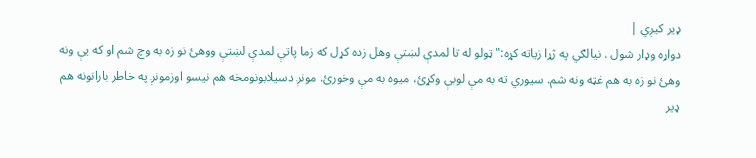ډير کيږي |
دواړه وډار شول . نيالګي په ژړا زياته کړه:" ټولو له تا لمدې لښتې وهل زده کړل که زما پاتې لمدې لښتې ووهئ نو زه به وچ شم او که يې ونه وهئ نو زه به هم غټه ونه شم. سيوري ته به مې لوبې وکړئ، ميوه به مې وخورئ. مونږ دسيلابونومخه هم نيسو اوزمونږ په خاطر بارانونه هم ډير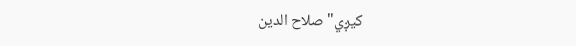کيږي" صلاح الدين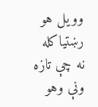وويل هو رښتياکله نه چې تازه ونې وهو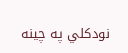نودکلي په چينه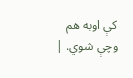کې اوبه هم وچې شوي. |